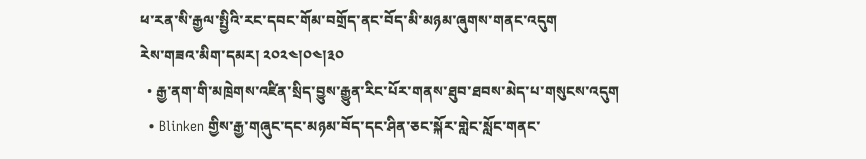ཕ་རན་སི་རྒྱལ་སྤྱིའི་རང་དབང་གོམ་བགྲོད་ནང་བོད་མི་མཉམ་ཞུགས་གནང་འདུག
རེས་གཟའ་མིག་དམར། ༢༠༢༤།༠༤།༣༠
  • རྒྱ་ནག་གི་མཁྲེགས་འཛིན་སྲིད་བྱུས་རྒྱུན་རིང་པོར་གནས་ཐུབ་ཐབས་མེད་པ་གསུངས་འདུག
  • Blinken གྱིས་རྒྱ་གཞུང་དང་མཉམ་བོད་དང་ཤིན་ཅང་སྐོར་གླེང་སློང་གནང་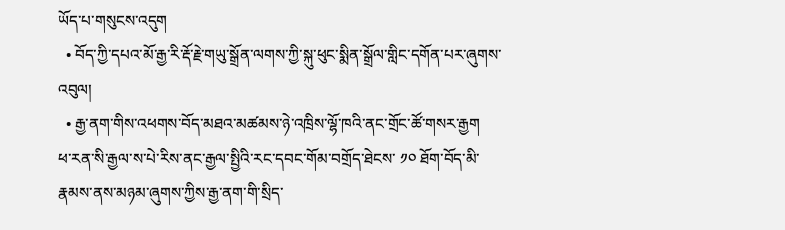ཡོད་པ་གསུངས་འདུག
  • བོད་ཀྱི་དཔའ་མོ་རྒྱ་རི་རྡོ་རྗེ་གཡུ་སྒྲོན་ལགས་ཀྱི་སྐུ་ཕུང་སྨིན་སྒྲོལ་གླིང་དགོན་པར་ཞུགས་འབུལ།
  • རྒྱ་ནག་གིས་འཕགས་བོད་མཐའ་མཚམས་ཉེ་འཁྲིས་ལྷོ་ཁའི་ནང་གྲོང་ཚོ་གསར་རྒྱག
ཕ་རན་སི་རྒྱལ་ས་པེ་རིས་ནང་རྒྱལ་སྤྱིའི་རང་དབང་གོམ་བགྲོད་ཐེངས་ ༡༠ ཐོག་བོད་མི་རྣམས་ནས་མཉམ་ཞུགས་ཀྱིས་རྒྱ་ནག་གི་སྲིད་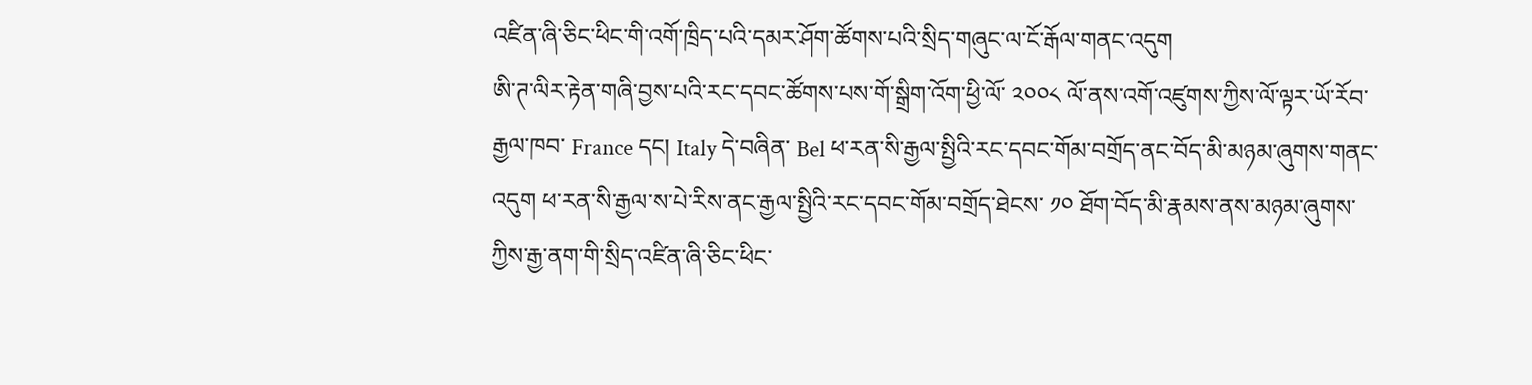འཛིན་ཞི་ཅིང་ཕིང་གི་འགོ་ཁྲིད་པའི་དམར་ཤོག་ཚོགས་པའི་སྲིད་གཞུང་ལ་ངོ་རྒོལ་གནང་འདུག
ཨི་ཊ་ལིར་རྟེན་གཞི་བྱས་པའི་རང་དབང་ཚོགས་པས་གོ་སྒྲིག་འོག་ཕྱི་ལོ་ ༢༠༠༨ ལོ་ནས་འགོ་འཛུགས་ཀྱིས་ལོ་ལྟར་ཡོ་རོབ་རྒྱལ་ཁབ་ France དང། Italy དེ་བཞིན་ Bel ཕ་རན་སི་རྒྱལ་སྤྱིའི་རང་དབང་གོམ་བགྲོད་ནང་བོད་མི་མཉམ་ཞུགས་གནང་འདུག ཕ་རན་སི་རྒྱལ་ས་པེ་རིས་ནང་རྒྱལ་སྤྱིའི་རང་དབང་གོམ་བགྲོད་ཐེངས་ ༡༠ ཐོག་བོད་མི་རྣམས་ནས་མཉམ་ཞུགས་ཀྱིས་རྒྱ་ནག་གི་སྲིད་འཛིན་ཞི་ཅིང་ཕིང་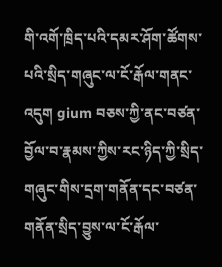གི་འགོ་ཁྲིད་པའི་དམར་ཤོག་ཚོགས་པའི་སྲིད་གཞུང་ལ་ངོ་རྒོལ་གནང་འདུག gium བཅས་ཀྱི་ནང་བཙན་བྱོལ་བ་རྣམས་ཀྱིས་རང་ཉིད་ཀྱི་སྲིད་གཞུང་གིས་དྲག་གནོན་དང་བཙན་གནོན་སྲིད་བྱུས་ལ་ངོ་རྒོལ་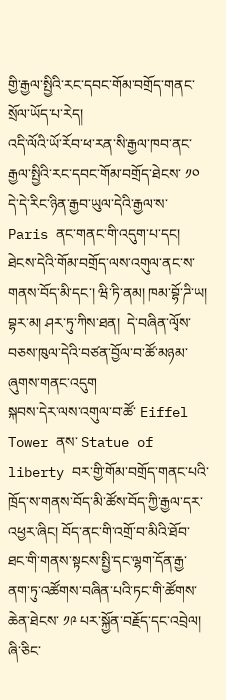གྱི་རྒྱལ་སྤྱིའི་རང་དབང་གོམ་བགྲོད་གནང་སྲོལ་ཡོད་པ་རེད།
འདི་ལོའི་ཡོ་རོབ་ཕ་རན་སི་རྒྱལ་ཁབ་ནང་རྒྱལ་སྤྱིའི་རང་དབང་གོམ་བགྲོད་ཐེངས་ ༡༠ དེ་དེ་རིང་ཉིན་རྒྱབ་ཡུལ་དེའི་རྒྱལ་ས་ Paris ནང་གནང་གི་འདུག་པ་དང། ཐེངས་དེའི་གོམ་བགྲོད་ལས་འགུལ་ནང་ས་གནས་བོད་མི་དང་། ཝི་ཏི་ནམ། ཁམ་བྷོ་ཌི་ཡ། བྷར་མ། ཤར་ཏུ་ཀིས་ཐན།  དེ་བཞིན་ལྭོས་བཅས་ཁུལ་དེའི་བཙན་བྱོལ་བ་ཚོ་མཉམ་ཞུགས་གནང་འདུག
སྐབས་དེར་ལས་འགུལ་བ་ཚོ་ Eiffel Tower ནས་ Statue of liberty བར་གྱི་གོམ་བགྲོད་གནང་པའི་ཁྲོད་ས་གནས་བོད་མི་ཚོས་བོད་ཀྱི་རྒྱལ་དར་འཕྱར་ཞིང། བོད་ནང་གི་འགྲོ་བ་མིའི་ཐོབ་ཐང་གི་གནས་སྟངས་སྤྱི་དང་ལྷག་དོན་རྒྱ་ནག་ཏུ་འཚོགས་བཞིན་པའི་ཏང་གི་ཚོགས་ཆེན་ཐེངས་ ༡༩ པར་སྐྱོན་བརྗོད་དང་འབྲེལ། ཞི་ཅིང་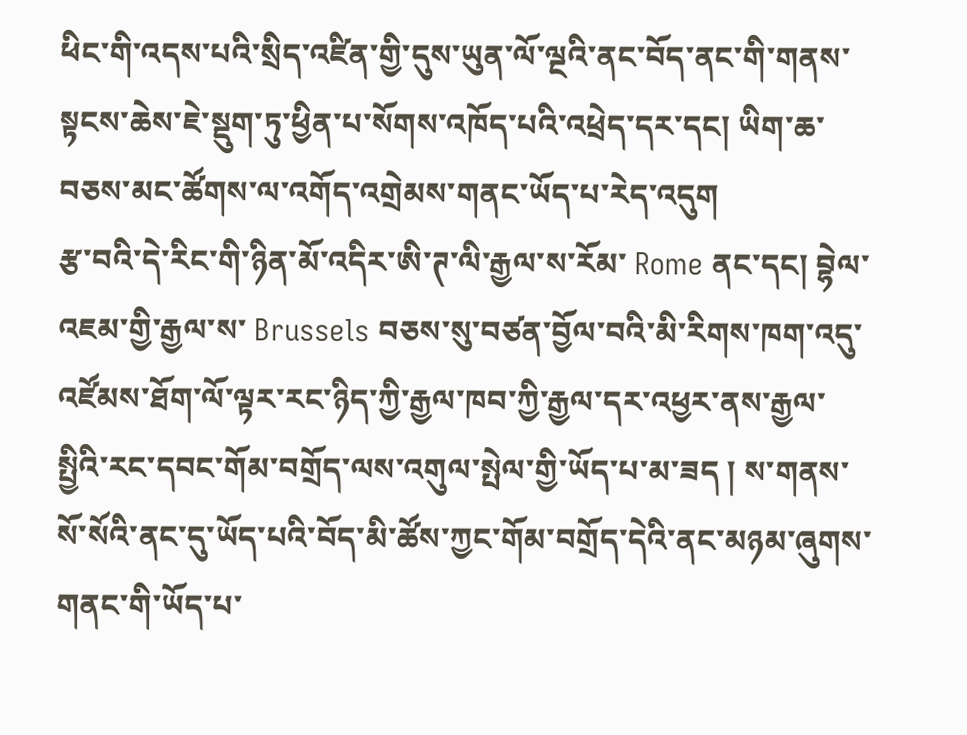ཕིང་གི་འདས་པའི་སྲིད་འཛིན་གྱི་དུས་ཡུན་ལོ་ལྔའི་ནང་བོད་ནང་གི་གནས་སྟངས་ཆེས་ཇེ་སྡུག་ཏུ་ཕྱིན་པ་སོགས་འཁོད་པའི་འཕྲེད་དར་དང། ཡིག་ཆ་བཅས་མང་ཚོགས་ལ་འགོད་འགྲེམས་གནང་ཡོད་པ་རེད་འདུག
རྩ་བའི་དེ་རིང་གི་ཉིན་མོ་འདིར་ཨི་ཊ་ལི་རྒྱལ་ས་རོམ་ Rome ནང་དང། བྷེལ་འཇམ་གྱི་རྒྱལ་ས་ Brussels བཅས་སུ་བཙན་བྱོལ་བའི་མི་རིགས་ཁག་འདུ་འཛོམས་ཐོག་ལོ་ལྟར་རང་ཉིད་ཀྱི་རྒྱལ་ཁབ་ཀྱི་རྒྱལ་དར་འཕྱར་ནས་རྒྱལ་སྤྱིའི་རང་དབང་གོམ་བགྲོད་ལས་འགུལ་སྤེལ་གྱི་ཡོད་པ་མ་ཟད ། ས་གནས་སོ་སོའི་ནང་དུ་ཡོད་པའི་བོད་མི་ཚོས་ཀྱང་གོམ་བགྲོད་དེའི་ནང་མཉམ་ཞུགས་གནང་གི་ཡོད་པ་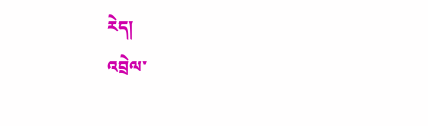རེད།
འབྲེལ་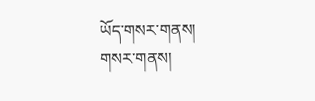ཡོད་གསར་གནས།
གསར་གནས།